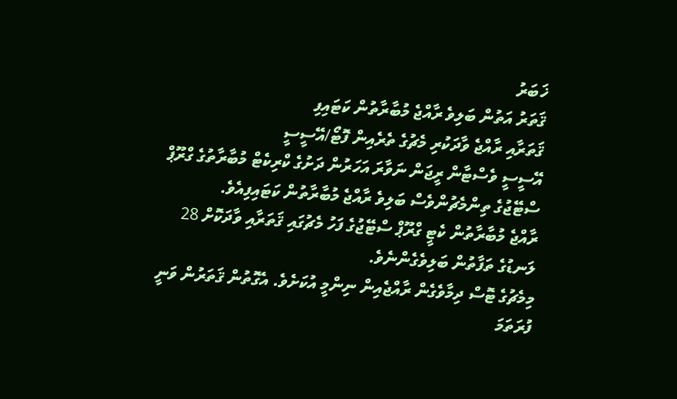ޚަބަރު
ޤަތަރު އަތުން ބަލިވެ ރާއްޖެ މުބާރާތުން ކަޓައިފި
ޤަތަރާއި ރާއްޖެ ވާދަކުރި މެޗުގެ ތެރެއިން ފޮޓޯ/އޭސީސީ
އޭސީސީ ވެސްޓާން ރީޖަން ނަވާރަ އަހަރުން ދަށުގެ ކްރިކެޓް މުބާރާތުގެ ގްރޫޕް ސްޓޭޖުގެ ތިންމެޗުންވެސް ބަލިވެ ރާއްޖެ މުބާރާތުން ކަޓައިފިއެވެ.
ރާއްޖެ މުބާރާތުން ކެޓީ ގްރޫޕް ސްޓޭޖުގެ ފަހު މެޗުގައި ޤަތަރާއި ވާދަކޮށް 28 ލަނޑުގެ ތަފާތުން ބަލިވެގެންނެވެ.
މިމެޗުގެ ޓޮސް ދިމާވެގެން ރާއްޖެއިން ނިންމީ އުކަށެވެ. އެގޮތުން ޤަތަރުން ވަނީ ފުރަތަމަ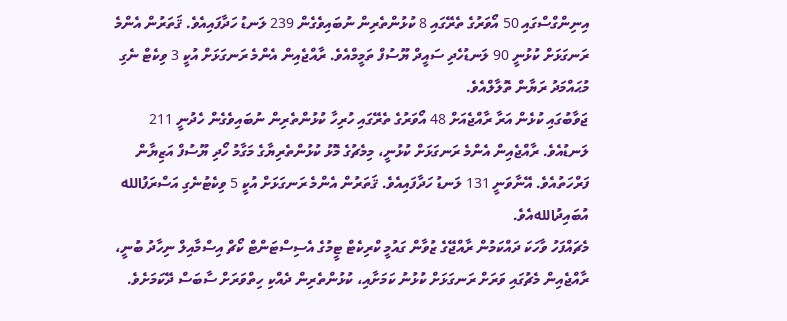އިނިންގްސްގައި 50 އޯވަރުގެ ތެރޭގައި 8 ކުޅުންތެރިން ނުބައިވެގެން 239 ލަނޑު ހަދާފައިއެވެ. ޤަތަރުން އެންމެ ރަނގަޅަށް ކުޅުނީ 90 ލަނޑުހެދި ސައީދް ޔޫސުފް ތަމީމްއެވެ. ރާއްޖެއިން އެންމެ ރަނގަޅަށް އުކީ 3 ވިކެޓް ނެގި މުޙައްމަދު ރަޔާން ތޮލާލްއެވެ.
ޖަވާބުގައި ކުޅެން އަރާ ރާއްޖެއަށް 48 އޯވަރުގެ ތެރޭގައި ހުރިހާ ކުޅުންތެރިން ނުބައިވެގެން ހެދުނީ 211 ލަނޑުއެވެ. ރާއްޖެއިން އެންމެ ރަނގަޅަށް ކުޅުނީ، މިމެޗުގެ މޮޅު ކުޅުންތެރިޔާގެ މަގާމު ހޯދި ޔޫސުފް އަޒިޔާން ފަރްހަތުއެވެ. އޭނާވަނީ 131 ލަނޑު ހަދާފައިއެވެ. ޤަތަރުން އެންމެ ރަނގަޅަށް އުކީ 5 ވިކެޓުނެގި އަސްރަފުالله އުބައިދުاللهއެވެ.
މެޗައްފަހު ވާހަކަ ދައްކަމުން ރާއްޖޭގެ ޒުވާން ގައުމީ ކްރިކެޓް ޓީމުގެ އެސިސްޓަންޓް ކޯޗް އިސްމާއިލް ނިހާދު ބުނީ، ރާއްޖެއިން މެޗުގައި ވަރަށް ރަނގަޅަށް ކުޅުނު ކަމަށާއި، ކުޅުންތެރިން ދެއްކި ހިތްވަރަށް ސާބަސް ދޭކަމަށެވެ.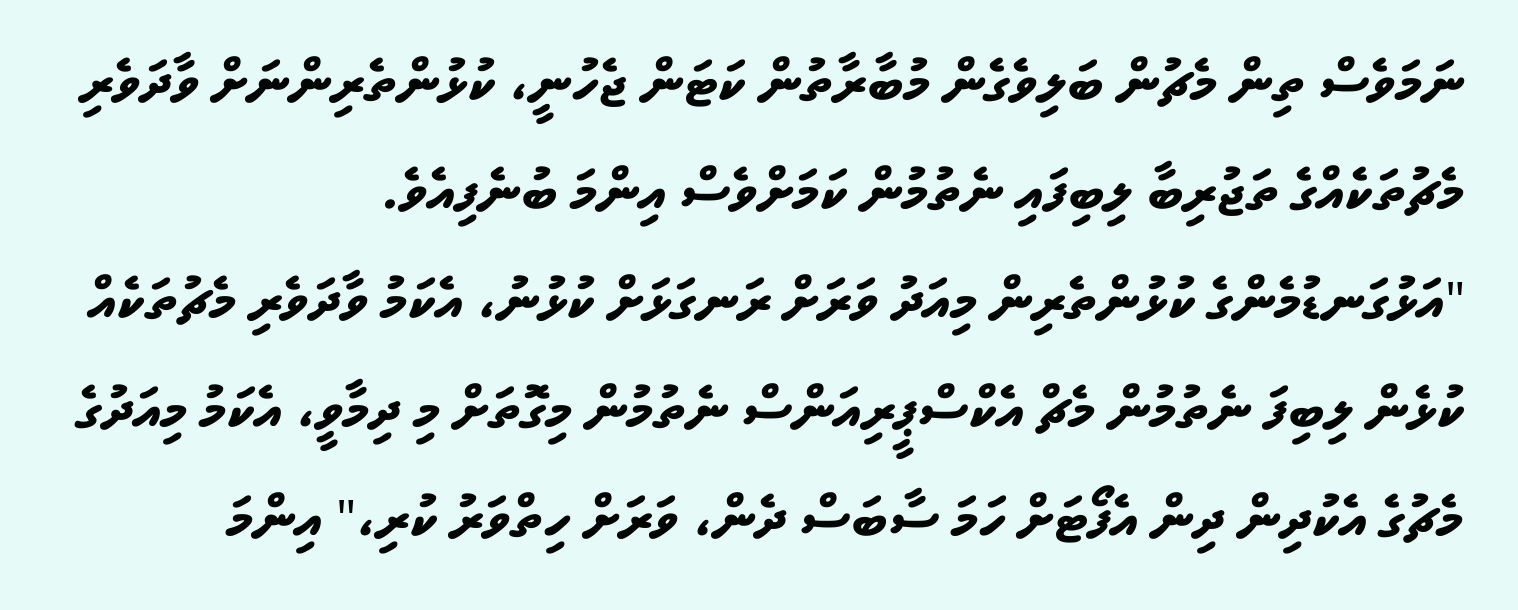ނަމަވެސް ތިން މެޗުން ބަލިވެގެން މުބާރާތުން ކަޓަން ޖެހުނީ، ކުޅުންތެރިންނަށް ވާދަވެރި މެޗުތަކެއްގެ ތަޖުރިބާ ލިބިފައި ނެތުމުން ކަމަށްވެސް އިންމަ ބުނެފިއެވެ.
"އަޅުގަނޑުމެންގެ ކުޅުންތެރިން މިއަދު ވަރަށް ރަނގަޅަށް ކުޅުނު، އެކަމު ވާދަވެރި މެޗުތަކެއް ކުޅެން ލިބިފަ ނެތުމުން މެޗް އެކްސްޕީރިއަންސް ނެތުމުން މިގޮތަށް މި ދިމާވީ، އެކަމު މިއަދުގެ މެޗުގެ އެކުދިން ދިން އެފޯޓަށް ހަމަ ސާބަސް ދެން، ވަރަށް ހިތްވަރު ކުރި،" އިންމަ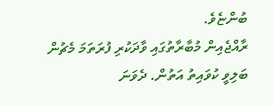ބުންޏެވެ.
ރާއްޖެއިން މުބާރާތުގައި ވާދަކުރި ފުރަތަމަ މެޗުން ބަލިވީ ކުވައިތު އަތުން. ދެވަނަ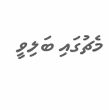މެޗުގައި ބަލިވީ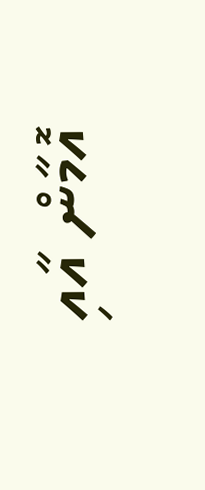އޮމާން އާއި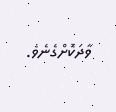ވާދަކޮށްގެނެވެ.